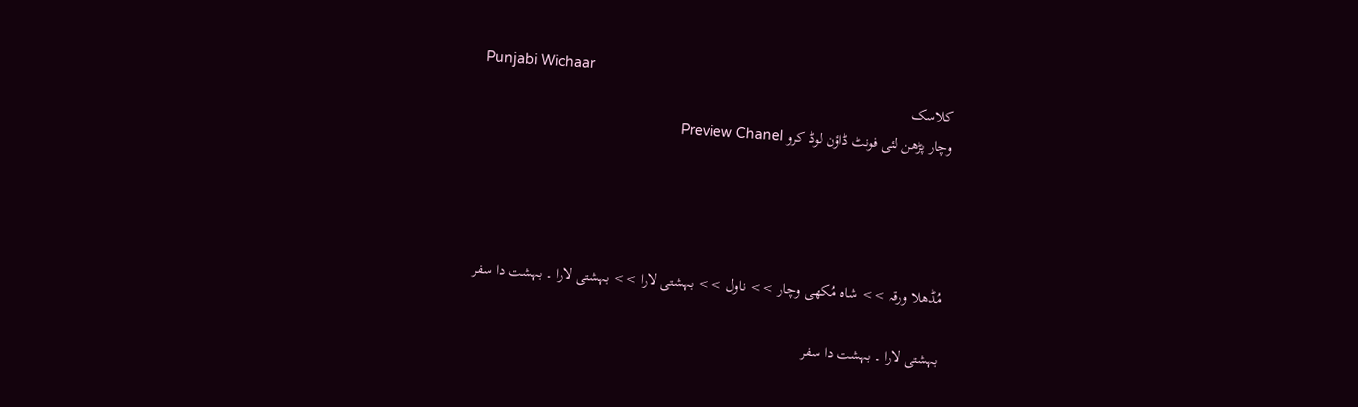Punjabi Wichaar
کلاسک
وچار پڑھن لئی فونٹ ڈاؤن لوڈ کرو Preview Chanel




مُڈھلا ورقہ >> شاہ مُکھی وچار >> ناول >> بہشتی لارا >> بہشتی لارا ۔ بہشت دا سفر

بہشتی لارا ۔ بہشت دا سفر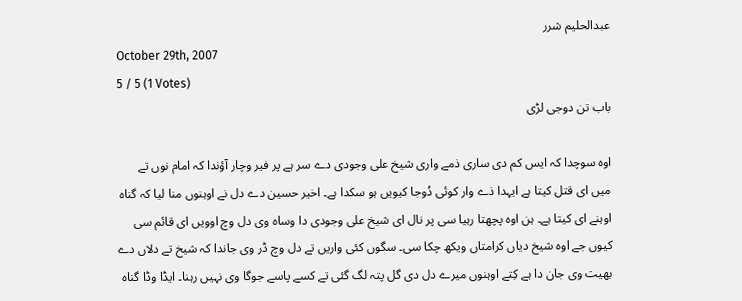عبدالحلیم شرر
October 29th, 2007
5 / 5 (1 Votes)
باب تن دوجی لڑی

اوہ سوچدا کہ ایس کم دی ساری ذمے واری شیخ علی وجودی دے سر ہے پر فیر وچار آؤندا کہ امام نوں تے میں ای قتل کیتا ہے ایہدا ذے وار کوئی دُوجا کیویں ہو سکدا ہے۔ اخیر حسین دے دل نے اوہنوں منا لیا کہ گناہ اوہنے ای کیتا ہے۔ ہن اوہ پچھتا رہیا سی پر نال ای شیخ علی وجودی دا وساہ وی دل وچ اوویں ای قائم سی کیوں جے اوہ شیخ دیاں کرامتاں ویکھ چکا سی۔ سگوں کئی واریں تے دل وچ ڈر وی جاندا کہ شیخ تے دلاں دے بھیت وی جان دا ہے کِتے اوہنوں میرے دل دی گل پتہ لگ گئی تے کسے پاسے جوگا وی نہیں رہنا۔ ایڈا وڈا گناہ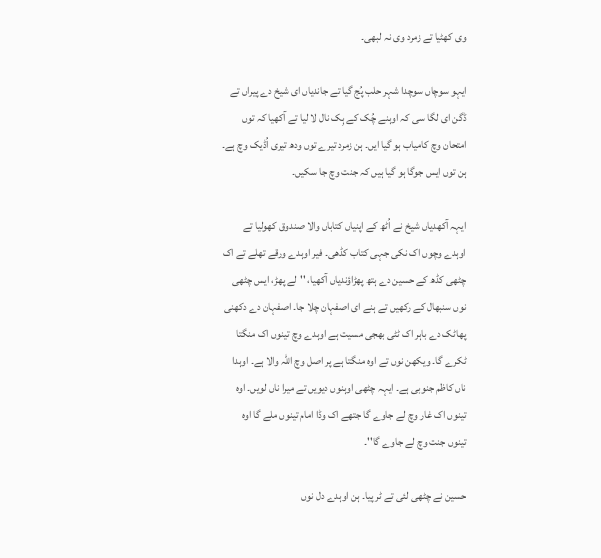وی کھٹیا تے زمرد وی نہ لبھی۔

ایہو سوچاں سوچدا شہر حلب پُج گیا تے جاندیاں ای شیخ دے پیراں تے ڈگن ای لگا سی کہ اوہنے چُک کے ہِک نال لا لیا تے آکھیا کہ توں امتحان وچ کامیاب ہو گیا ایں۔ ہن زمرد تیرے توں ودھ تیری اُڈیک وچ ہے۔ ہن توں ایس جوگا ہو گیا ہیں کہ جنت وچ جا سکیں۔

ایہہ آکھدیاں شیخ نے اُٹھ کے اپنیاں کتاباں والا صندوق کھولیا تے اوہدے وچوں اک نکی جہی کتاب کڈھی۔ فیر اوہدے ورقے تھلے تے اک چٹھی کڈھ کے حسین دے ہتھ پھڑاؤندیاں آکھیا، ''لے پھڑ، ایس چٹھی نوں سنبھال کے رکھیں تے ہنے ای اصفہان چلا جا۔ اصفہان دے دکھنی پھاٹک دے باہر اک ٹٹی بھجی مسیت ہے اوہدے وچ تینوں اک منگتا ٹکرے گا۔ ویکھن نوں تے اوہ منگتا ہے پر اصل وچ اللہ والا ہے۔ اوہدا ناں کاظم جنوبی ہے۔ ایہہ چٹھی اوہنوں دیویں تے میرا ناں لویں۔ اوہ تینوں اک غار وچ لے جاوے گا جتھے اک وڈا امام تینوں ملے گا اوہ تینوں جنت وچ لے جاوے گا''۔

حسین نے چٹھی لئی تے ٹر پیا۔ ہن اوہدے دل نوں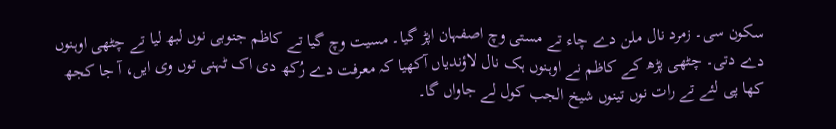سکون سی۔ زمرد نال ملن دے چاء تے مستی وچ اصفہان اپڑ گیا۔ مسیت وچ گیا تے کاظم جنوبی نوں لبھ لیا تے چٹھی اوہنوں دے دتی۔ چٹھی پڑھ کے کاظم نے اوہنوں ہک نال لاؤندیاں آکھیا کہ معرفت دے رُکھ دی اک ٹہنی توں وی ایں، آ جا کجھ کھا پی لئے تے رات نوں تینوں شیخ الجب کول لے جاواں گا۔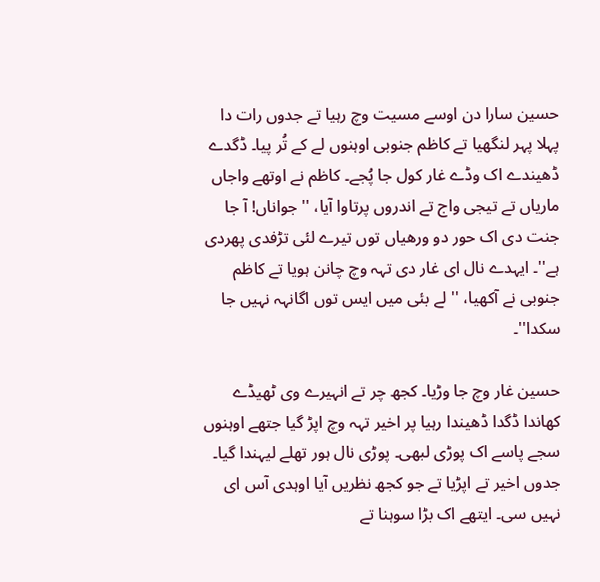حسین سارا دن اوسے مسیت وچ رہیا تے جدوں رات دا پہلا پہر لنگھیا تے کاظم جنوبی اوہنوں لے کے تُر پیا۔ ڈگدے ڈھیندے اک وڈے غار کول جا پُجے۔ کاظم نے اوتھے واجاں ماریاں تے تیجی واج تے اندروں پرتاوا آیا، '' جواناں! آ جا جنت دی اک حور دو ورھیاں توں تیرے لئی تڑفدی پھردی ہے''۔ ایہدے نال ای غار دی تہہ وچ چانن ہویا تے کاظم جنوبی نے آکھیا، '' لے بئی میں ایس توں اگانہہ نہیں جا سکدا''۔

حسین غار وچ جا وڑیا۔ کجھ چر تے انہیرے وی ٹھیڈے کھاندا ڈگدا ڈھیندا رہیا پر اخیر تہہ وچ اپڑ گیا جتھے اوہنوں سجے پاسے اک پوڑی لبھی۔ پوڑی نال ہور تھلے لیہندا گیا۔ جدوں اخیر تے اپڑیا تے جو کجھ نظریں آیا اوہدی آس ای نہیں سی۔ ایتھے اک بڑا سوہنا تے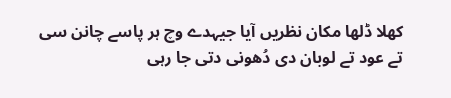کھلا ڈلھا مکان نظریں آیا جیہدے وچ ہر پاسے چانن سی تے عود تے لوبان دی دُھونی دتی جا رہی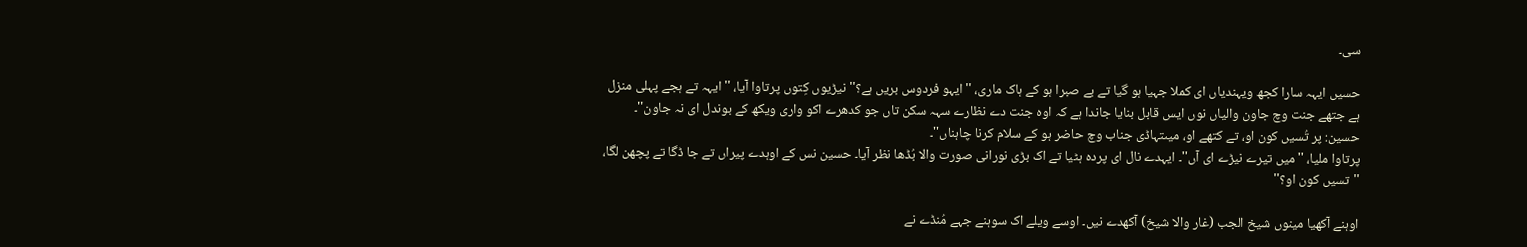سی۔

حسیں ایہہ سارا کجھ ویہندیاں ای کملا جہیا ہو گیا تے بے صبرا ہو کے ہاک ماری، '' ایہو فردوس بریں ہے؟'' نیڑیوں کِتوں پرتاوا آیا، '' ایہہ تے ہجے پہلی منزل ہے جتھے جنت وچ جاون والیاں نوں ایس قابل بنایا جاندا ہے کہ اوہ جنت دے نظارے سہہ سکن تاں جو کدھرے اکو واری ویکھ کے بوندل ای نہ جاون''۔
حسین: پر تُسیں کون او، تے کتھے او، میںتہاڈی جناب وچ حاضر ہو کے سلام کرنا چاہناں''۔
پرتاوا ملیا، ''میں تیرے نیڑے ای آں''۔ ایہدے نال ای پردہ ہٹیا تے اک بڑی نورانی صورت والا بُڈھا نظر آیا۔ حسین نس کے اوہدے پیراں تے جا ڈگا تے پچھن لگا، ''تسیں کون او؟''

اوہنے آکھیا مینوں شیخ الجب (غار والا شیخ) آکھدے نیں۔ اوسے ویلے اک سوہنے جہے مُنڈے نے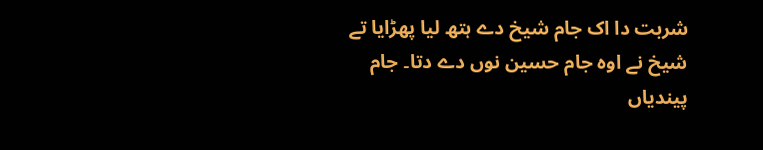شربت دا اک جام شیخ دے ہتھ لیا پھڑایا تے شیخ نے اوہ جام حسین نوں دے دتا۔ جام پیندیاں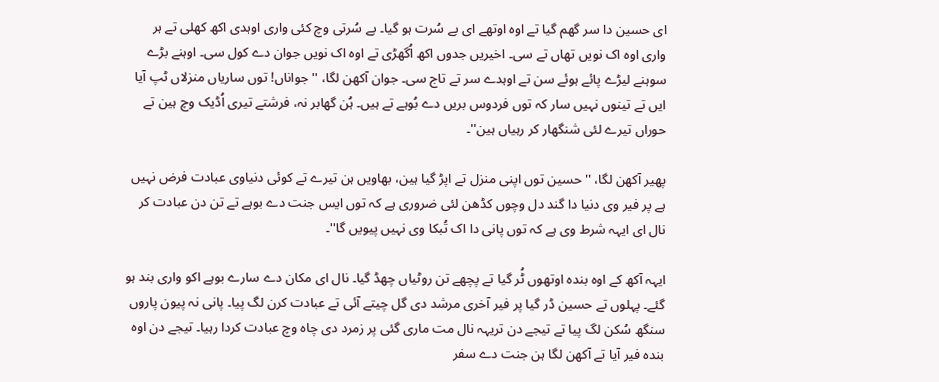ای حسین دا سر گھم گیا تے اوہ اوتھے ای بے سُرت ہو گیا۔ بے سُرتی وچ کئی واری اوہدی اکھ کھلی تے ہر واری اوہ اک نویں تھاں تے سی۔ اخیریں جدوں اکھ اُگھڑی تے اوہ اک نویں جوان دے کول سی۔ اوہنے بڑے سوہنے لیڑے پائے ہوئے سن تے اوہدے سر تے تاج سی۔ جوان آکھن لگا، '' جواناں! توں ساریاں منزلاں ٹپ آیا ایں تے تینوں نہیں سار کہ توں فردوس بریں دے بُوہے تے ہیں۔ ہُن گھابر نہ، فرشتے تیری اُڈیک وچ ہین تے حوراں تیرے لئی شنگھار کر رہیاں ہین''۔

پھیر آکھن لگا، ''حسین توں اپنی منزل تے اپڑ گیا ہین، بھاویں ہن تیرے تے کوئی دنیاوی عبادت فرض نہیں ہے پر فیر وی دنیا دا گند دل وچوں کڈھن لئی ضروری ہے کہ توں ایس جنت دے بوہے تے تن دن عبادت کر نال ای ایہہ شرط وی ہے کہ توں پانی دا اک تُبکا وی نہیں پیویں گا''۔

ایہہ آکھ کے اوہ بندہ اوتھوں ٹُر گیا تے پچھے تن روٹیاں چھڈ گیا۔ نال ای مکان دے سارے بوہے اکو واری بند ہو گئے۔ پہلوں تے حسین ڈر گیا پر فیر آخری مرشد دی گل چیتے آئی تے عبادت کرن لگ پیا۔ پانی نہ پیون پاروں سنگھ سُکن لگ پیا تے تیجے دن تریہہ نال مت ماری گئی پر زمرد دی چاہ وچ عبادت کردا رہیا۔ تیجے دن اوہ بندہ فیر آیا تے آکھن لگا ہن جنت دے سفر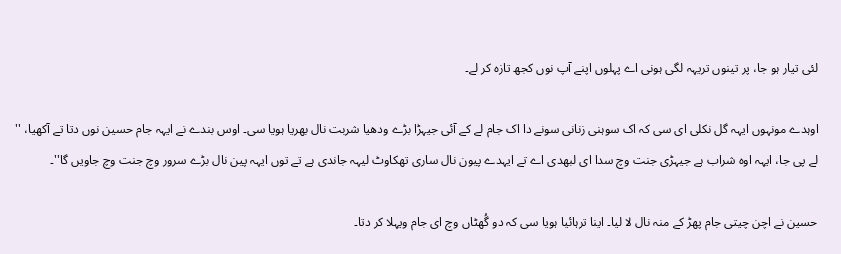لئی تیار ہو جا، پر تینوں تریہہ لگی ہونی اے پہلوں اپنے آپ نوں کجھ تازہ کر لے۔

اوہدے مونہوں ایہہ گل نکلی ای سی کہ اک سوہنی زنانی سونے دا اک جام لے کے آئی جیہڑا بڑے ودھیا شربت نال بھریا ہویا سی۔ اوس بندے نے ایہہ جام حسین نوں دتا تے آکھیا، '' لے پی جا، ایہہ اوہ شراب ہے جیہڑی جنت وچ سدا ای لبھدی اے تے ایہدے پیون نال ساری تھکاوٹ لیہہ جاندی ہے تے توں ایہہ پین نال بڑے سرور وچ جنت وچ جاویں گا''۔

حسین نے اچن چیتی جام پھڑ کے منہ نال لا لیا۔ اینا ترہائیا ہویا سی کہ دو گُھٹاں وچ ای جام ویہلا کر دتا۔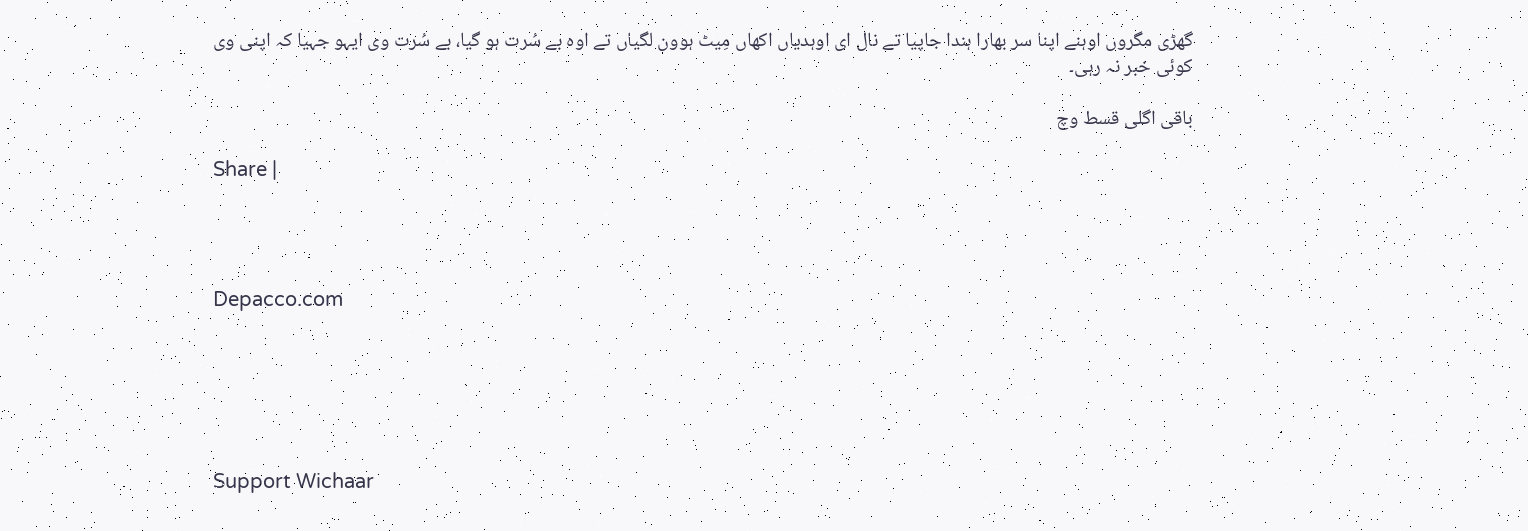گھڑی مگروں اوہنے اپنا سر بھارا ہندا جاپیا تے نال ای اوہدیاں اکھاں مِیٹ ہوون لگیاں تے اوہ بے سُرت ہو گیا، بے سُرت وی ایہو جہیا کہ اپنی وی کوئی خبر نہ رہی۔

باقی اگلی قسط وچ

Share |




Depacco.com






Support Wichaar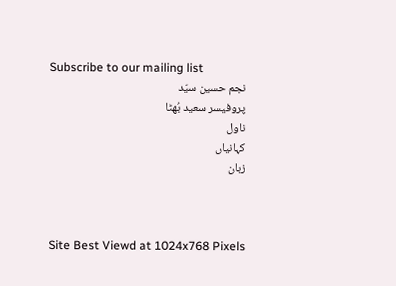Subscribe to our mailing list
نجم حسین سیّد
پروفیسر سعید بُھٹا
ناول
کہانیاں
زبان



Site Best Viewd at 1024x768 Pixels